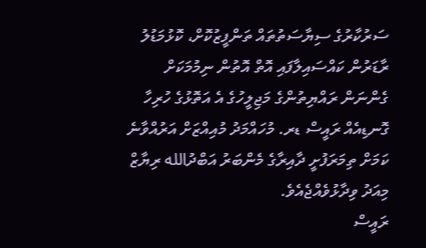ސަރުކާރުގެ ސިޔާސަތުތައް ތަންފީޒުކޮށް، ކޮޅުމަޑުލު ރާޑަރުން ކައްސައިލާފައި އޮތް އޮތުން ނިމުމަކަށް ގެންނަން ރައްޔިތުންގެ މަޖިލީހުގެ އެ އަތޮޅުގެ ހުރިހާ ގޮނޑިއެއް ރައީސް ޑރ. މުހައްމަދު މުއިއްޒަށް އަރުއްވާނެ ކަމަށް ތިމަރަފުށީ ދާއިރާގެ މެންބަރު އަބްދުالله ރިޔާޒް މިއަދު ވިދާޅުވެއްޖެއެވެ.
ރައީސް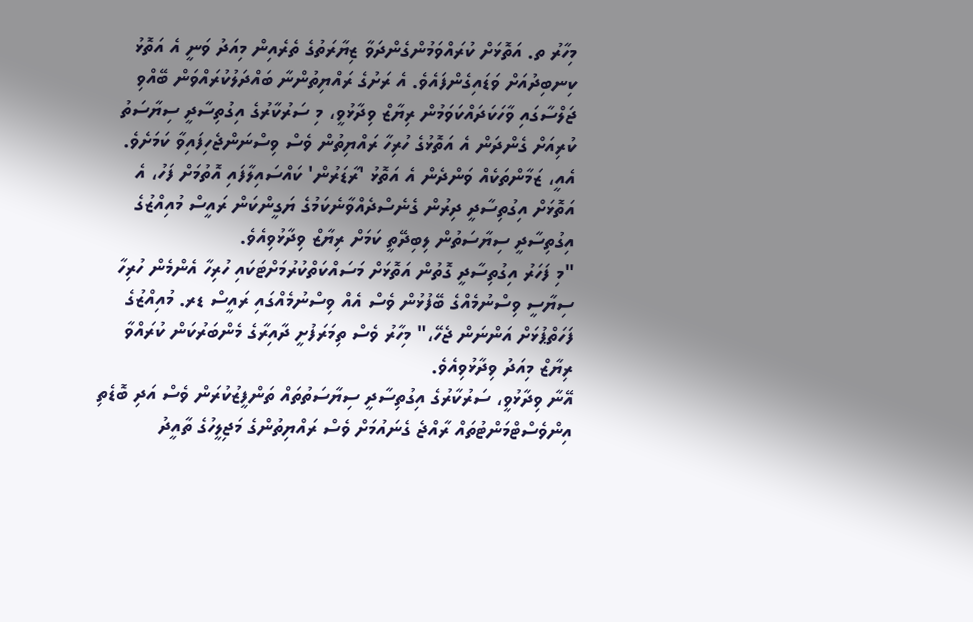މިހާރު ތ. އަތޮޅަށް ކުރައްވަމުންގެންދަވާ ޒިޔާރަތުގެ ތެރެއިން މިއަދު ވަނީ އެ އަތޮޅު ކިނބިދުއަށް ވަޑައިގެންފައެވެ. އެ ރަށުގެ ރައްޔިތުންނާ ބައްދަލުކުރައްވަން ބޭއްވި ޖަލްސާގައި ވާހަކަދައްކަވަމުން ރިޔާޒް ވިދާޅުވީ، މި ސަރުކާރުގެ އިގުތިސާދީ ސިޔާސަތު ކުރިއަށް ގެންދަން އެ އަތޮޅުގެ ހުރިހާ ރައްޔިތުން ވެސް ވިސްނަންޖެހިފައިވާ ކަމަށެވެ.
އެއީ، ޒަމާންތަކެއް ވަންދެން އެ އަތޮޅު 'ރާޑަރުން' ކައްސައިލާފައި އޮތުމަށް ފަހު، އެ އަތޮޅަށް އިގުތިސާދީ ދިރުން ގެނެސްދެއްވާނެކަމުގެ ޔަގީންކަން ރައީސް މުއިއްޒުގެ އިގުތިސާދީ ސިޔާސަތުން ލިބިދޭތީ ކަމަށް ރިޔާޒް ވިދާޅުވިއެވެ.
"މި ފަހަރު އިގުތިސާދީ ގޮތުން އަތޮޅަށް މަސައްކަތްކުރުމަށްޓަކައި ހުރިހާ އެންމެން ހުރިހާ ސިޔާސީ ވިސްނުމެއްގެ ބޭފުޅުން ވެސް އެއް ވިސްނުމެއްގައި ރައީސް ޑރ. މުއިއްޒުގެ ފަހަތްޕުޅަށް އަންނަން ޖެހޭ،" މިހާރު ވެސް ތިމަރަފުށީ ދާއިރާގެ މެންބަރުކަން ކުރައްވާ ރިޔާޒް މިއަދު ވިދާޅުވިއެވެ.
އޭނާ ވިދާޅުވީ، ސަރުކާރުގެ އިގުތިސާދީ ސިޔާސަތުތައް ތަންފީޒުކުރަން ވެސް އަދި ބޮޑެތި އިންވެސްޓްމަންޓުތައް ރާއްޖެ ގެނައުމަށް ވެސް ރައްޔިތުންގެ މަޖިލީހުގެ ތާއީދު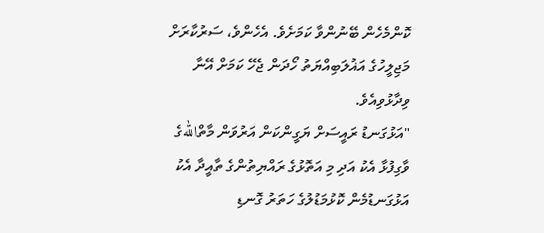ކޮންމެހެން ބޭނުންވާ ކަމަށެވެ. އެހެންވެ، ސަރުކާރަށް މަޖިލީހުގެ އަޣުލަބިއްޔަތު ހޯދަން ޖެހޭ ކަމަށް އޭނާ ވިދާޅުވިއެވެ.
"އަޅުގަނޑު ރައީސަށް ޔަގީންކަން އަރުވަން މާތްاللهގެ ވާގިފުޅާ އެކު އަދި މި އަތޮޅުގެ ރައްޔިތުންގެ ތާއީދާ އެކު އަޅުގަނޑުމެން ކޮޅުމަޑުލުގެ ހަތަރު ގޮނޑި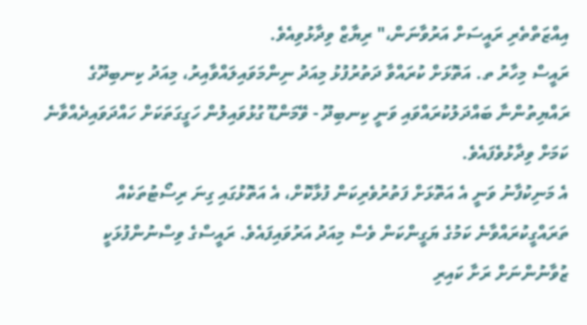އިއްޒަތްތެރި ރައީސަށް އަރުވާނަން،" ރިޔާޒް ވިދާޅުވިއެވެ.
ރައީސް މިހާރު ތ. އަތޮޅަށް ކުރައްވާ ދަތުރުފުޅު މިއަދު ނިންމަވައިލައްވާއިރު، މިއަދު ކިނބިދޫގެ ރައްޔިތުންނާ ބައްދަލުކުރައްވައި ވަނީ ކިނބިދޫ - ވޭމަންޑޫ ގުޅުވައިލުން ހަގީގަތަކަށް ހައްދަވައިދެއްވާނެ ކަމަށް ވިދާޅުވެފައެވެ.
އެ މަނިކުފާނު ވަނީ އެ އަތޮޅަށް ފަތުރުވެރިކަން ފުޅާކޮށް، އެ އަތޮޅުގައި ގިނަ ރިސޯޓުތަކެއް ތަރައްގީކުރައްވާނެ ކަމުގެ ޔަގީންކަން ވެސް މިއަދު އަރުވައިފައެވެ. ރައީސްގެ ވިސްނުންފުޅަކީ ޒުވާނުންނަށް ރަށާ ކައިރި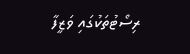ރިސޯޓުތަކުގައި ވަޒީފާ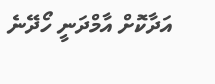އަދާކޮށް އާމްދަނީ ހޯދޭނެ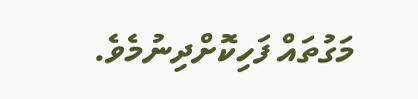މަގުތައް ފަހިކޮށްދިނުމެވެ.